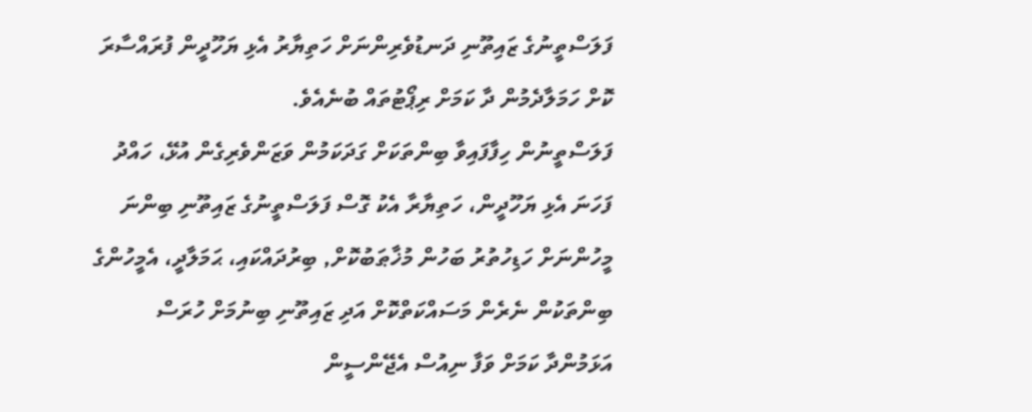ފަލަސްތީނުގެ ޒައިތޫނި ދަނޑުވެރިންނަށް ހަތިޔާރު އެޅި ޔަހޫދީން ފުރައްސާރަ ކޮށް ހަމަލާދެމުން ދާ ކަމަށް ރިޕޯޓުތައް ބުނެއެވެ.
ފަލަސްތީނުން ހިފާފައިވާ ބިންތަކަށް ގަދަކަމުން ވަޒަންވެރިގެން އުޅޭ، ހައްދު ފަހަނަ އެޅި ޔަހޫދީން، ހަތިޔާރާ އެކު ގޮސް ފަލަސްތީނުގެ ޒައިތޫނި ބިންނަ މީހުންނަށް ހަޑިހުތުރު ބަހުން މުޚާޠަބުކޮށް, ބިރުދައްކައި، ޙަމަލާދީ، އެމީހުންގެ ބިންތަކުން ނެރެން މަސައްކަތްކޮށް އަދި ޒައިތޫނި ބިނުމަށް ހުރަސް އަޅަމުންދާ ކަމަށް ވަފާ ނިއުސް އެޖޭންސީން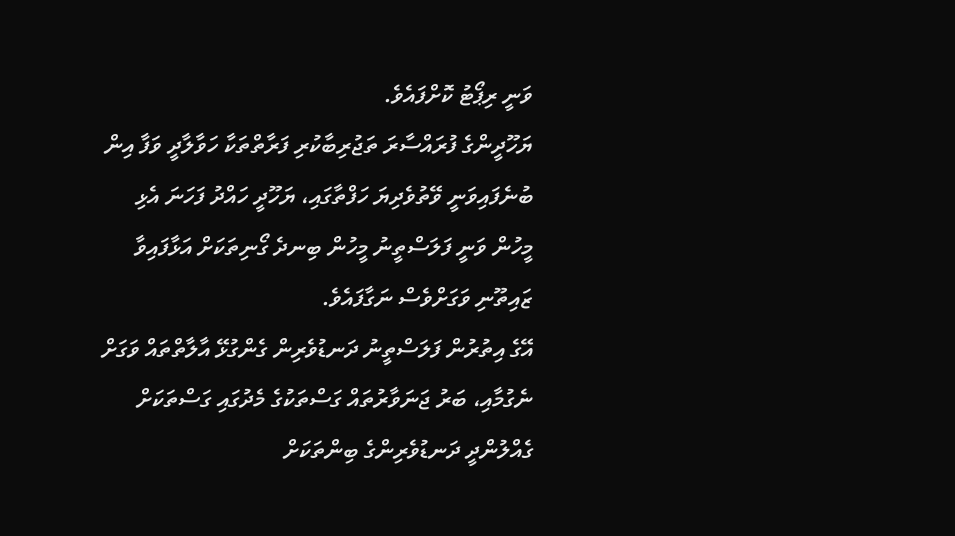ވަނީ ރިޕޯޓު ކޮށްފައެވެ.
ޔަހޫދީންގެ ފުރައްސާރަ ތަޖުރިބާކުރި ފަރާތްތަކާ ހަވާލާދީ ވަފާ އިން ބުނެފައިވަނީ ވޭތުވެދިޔަ ހަފްތާގައި، ޔަހޫދީ ހައްދު ފަހަނަ އެޅި މީހުން ވަނީ ފަލަސްތީނު މީހުން ބިނދެ ގޯނިތަކަށް އަޅާފައިވާ ޒައިތޫނި ވަގަށްވެސް ނަގާފައެވެ.
އޭގެ އިތުރުން ފަލަސްތީނު ދަނޑުވެރިން ގެންގުޅޭ އާލާތްތައް ވަގަށް ނެގުމާއި، ބަރު ޖަނަވާރުތައް ގަސްތަކުގެ މެދުގައި ގަސްތަކަށް ގެއްލުންދީ ދަނޑުވެރިންގެ ބިންތަކަށް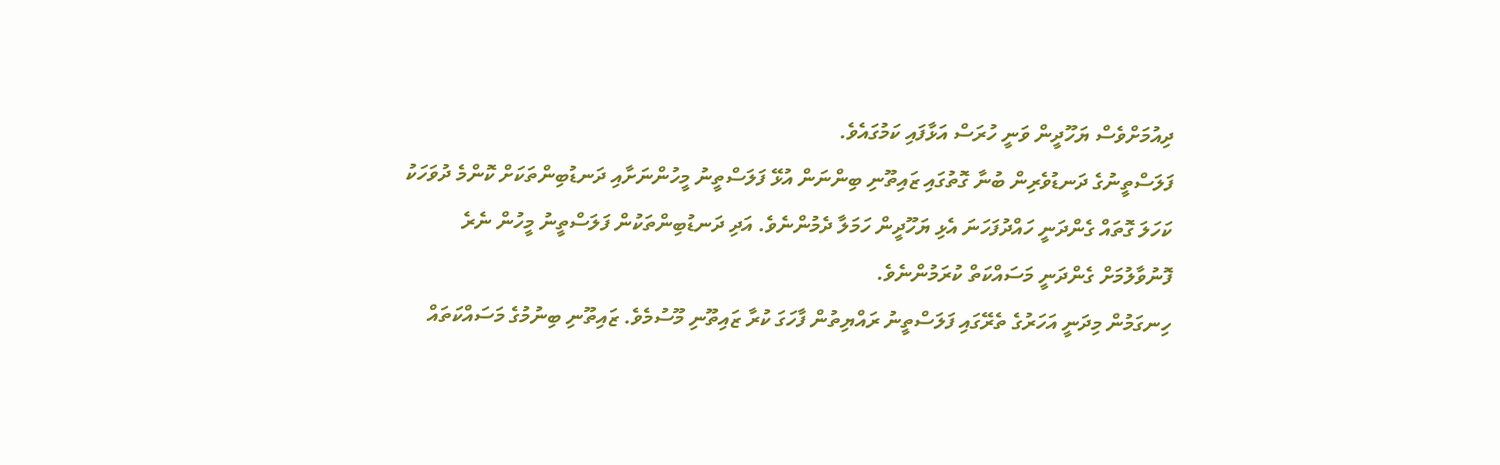ދިއުމަށްވެސް ޔަހޫދީން ވަނީ ހުރަސް އަޅާފައި ކަމުގައެވެ.
ފަލަސްތީނުގެ ދަނޑުވެރިން ބުނާ ގޮތުގައި ޒައިތޫނި ބިންނަން އުޅޭ ފަލަސްތީނު މީހުންނަށާއި ދަނޑުބިންތަކަށް ކޮންމެ ދުވަހަކު ކަހަލަ ގޮތައް ގެންދަނީ ހައްދުފަހަނަ އެޅި ޔަހޫދީން ހަމަލާ ދެމުންނެވެ. އަދި ދަނޑުބިންތަކުން ފަލަސްތީނު މީހުން ނެރެ ފޮނުވާލުމަށް ގެންދަނީ މަސައްކަތް ކުރަމުންނެވެ.
ހިނގަމުން މިދަނީ އަހަރުގެ ތެރޭގައި ފަލަސްތީނު ރައްޔިތުން ފާހަގަ ކުރާ ޒައިތޫނި މޫސުމެވެ. ޒައިތޫނި ބިނުމުގެ މަސައްކަތައް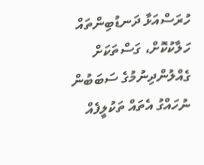ހުރަސްއަޅާ ދަނޑުބިންތައް ހަލާކުކޮށް، ގަސްތަކަށް ގެއްލުންދިނުމުގެ ސަބަބުން ނުހައްގު އެތައް ތަކުލީފެއް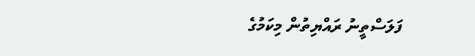ފަލަސްތީނު ރައްޔިތުން މިކަމުގެ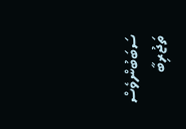ސަބަބުންވެސް ތަޖުރިބާ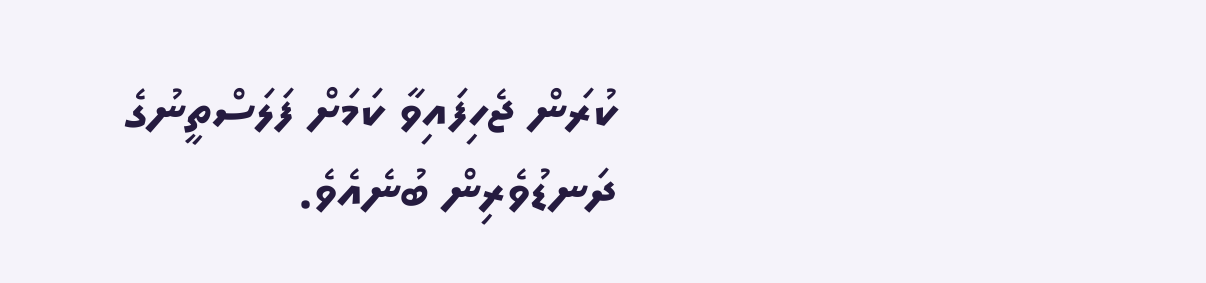ކުރަން ޖެހިފައިވާ ކަމަށް ފަލަސްތީނުގެ ދަނޑުވެރިން ބުނެއެވެ.